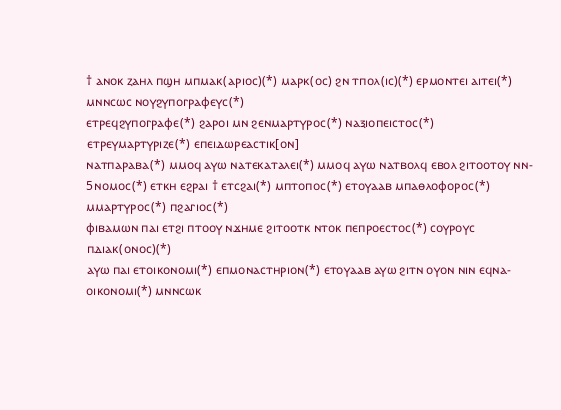† ⲁⲛⲟⲕ ⲍⲁⲏⲗ ⲡϣⲏ ⲙⲡⲙⲁⲕ(ⲁⲣⲓⲟⲥ)(*) ⲙⲁⲣⲕ(ⲟⲥ) ϩⲛ ⲧⲡⲟⲗ(ⲓⲥ)(*) ⲉⲣⲙⲟⲛⲧⲉⲓ ⲁⲓⲧⲉⲓ(*) ⲙⲛⲛⲥⲱⲥ ⲛⲟⲩϩⲩⲡⲟⲅⲣⲁⲫⲉⲩⲥ(*)
ⲉⲧⲣⲉϥϩⲩⲡⲟⲅⲣⲁⲫⲉ(*) ϩⲁⲣⲟⲓ ⲙⲛ ϩⲉⲛⲙⲁⲣⲧⲩⲣⲟⲥ(*) ⲛⲁⲝⲓⲟⲡⲉⲓⲥⲧⲟⲥ(*) ⲉⲧⲣⲉⲩⲙⲁⲣⲧⲩⲣⲓⲍⲉ(*) ⲉⲡⲉⲓⲇⲱⲣⲉⲁⲥⲧⲓⲕ[ⲟⲛ]
ⲛⲁⲧⲡⲁⲣⲁⲃⲁ(*) ⲙⲙⲟϥ ⲁⲩⲱ ⲛⲁⲧⲉⲕⲁⲧⲁⲗⲉⲓ(*) ⲙⲙⲟϥ ⲁⲩⲱ ⲛⲁⲧⲃⲟⲗϥ ⲉⲃⲟⲗ ϩⲓⲧⲟⲟⲧⲟⲩ ⲛⲛ-
5ⲛⲟⲙⲟⲥ(*) ⲉⲧⲕⲏ ⲉϩⲣⲁⲓ † ⲉⲧⲥϩⲁⲓ(*) ⲙⲡⲧⲟⲡⲟⲥ(*) ⲉⲧⲟⲩⲁⲁⲃ ⲙⲡⲁⲑⲗⲟⲫⲟⲣⲟⲥ(*) ⲙⲙⲁⲣⲧⲩⲣⲟⲥ(*) ⲡϩⲁⲅⲓⲟⲥ(*)
ⲫⲓⲃⲁⲙⲱⲛ ⲡⲁⲓ ⲉⲧϩⲓ ⲡⲧⲟⲟⲩ ⲛϫⲏⲙⲉ ϩⲓⲧⲟⲟⲧⲕ ⲛⲧⲟⲕ ⲡⲉⲡⲣⲟⲉⲥⲧⲟⲥ(*) ⲥⲟⲩⲣⲟⲩⲥ ⲡⲇⲓⲁⲕ(ⲟⲛⲟⲥ)(*)
ⲁⲩⲱ ⲡⲁⲓ ⲉⲧⲟⲓⲕⲟⲛⲟⲙⲓ(*) ⲉⲡⲙⲟⲛⲁⲥⲧⲏⲣⲓⲟⲛ(*) ⲉⲧⲟⲩⲁⲁⲃ ⲁⲩⲱ ϩⲓⲧⲛ ⲟⲩⲟⲛ ⲛⲓⲛ ⲉϥⲛⲁ-
ⲟⲓⲕⲟⲛⲟⲙⲓ(*) ⲙⲛⲛⲥⲱⲕ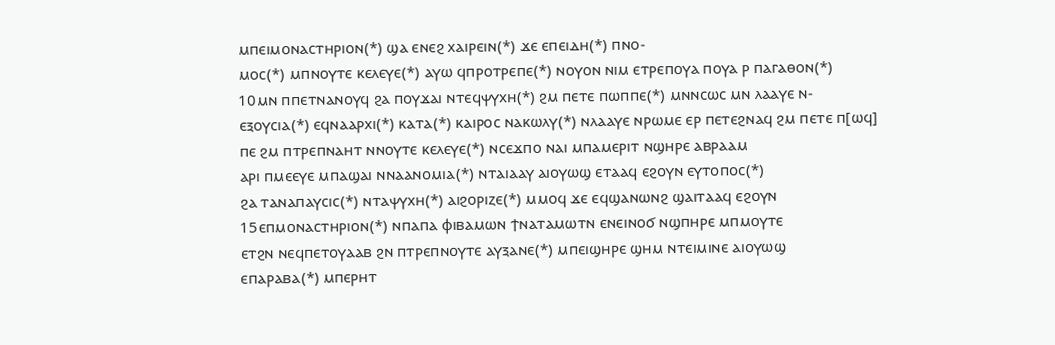ⲙⲡⲉⲓⲙⲟⲛⲁⲥⲧⲏⲣⲓⲟⲛ(*) ϣⲁ ⲉⲛⲉϩ ⲭⲁⲓⲣⲉⲓⲛ(*) ϫⲉ ⲉⲡⲉⲓⲇⲏ(*) ⲡⲛⲟ-
ⲙⲟⲥ(*) ⲙⲡⲛⲟⲩⲧⲉ ⲕⲉⲗⲉⲩⲉ(*) ⲁⲩⲱ ϥⲡⲣⲟⲧⲣⲉⲡⲉ(*) ⲛⲟⲩⲟⲛ ⲛⲓⲙ ⲉⲧⲣⲉⲡⲟⲩⲁ ⲡⲟⲩⲁ ⲣ ⲡⲁⲅⲁⲑⲟⲛ(*)
10ⲙⲛ ⲡⲡⲉⲧⲛⲁⲛⲟⲩϥ ϩⲁ ⲡⲟⲩϫⲁⲓ ⲛⲧⲉϥⲯⲩⲭⲏ(*) ϩⲙ ⲡⲉⲧⲉ ⲡⲱⲡⲡⲉ(*) ⲙⲛⲛⲥⲱⲥ ⲙⲛ ⲗⲁⲁⲩⲉ ⲛ-
ⲉⲝⲟⲩⲥⲓⲁ(*) ⲉϥⲛⲁⲁⲣⲭⲓ(*) ⲕⲁⲧⲁ(*) ⲕⲁⲓⲣⲟⲥ ⲛⲁⲕⲱⲗⲩ(*) ⲛⲗⲁⲁⲩⲉ ⲛⲣⲱⲙⲉ ⲉⲣ ⲡⲉⲧⲉϩⲛⲁϥ ϩⲙ ⲡⲉⲧⲉ ⲡ[ⲱϥ]
ⲡⲉ ϩⲙ ⲡⲧⲣⲉⲡⲛⲁⲏⲧ ⲛⲛⲟⲩⲧⲉ ⲕⲉⲗⲉⲩⲉ(*) ⲛⲥⲉϫⲡⲟ ⲛⲁⲓ ⲙⲡⲁⲙⲉⲣⲓⲧ ⲛϣⲏⲣⲉ ⲁⲃⲣⲁⲁⲙ
ⲁⲣⲓ ⲡⲙⲉⲉⲩⲉ ⲙⲡⲁϣⲁⲓ ⲛⲛⲁⲁⲛⲟⲙⲓⲁ(*) ⲛⲧⲁⲓⲁⲁⲩ ⲁⲓⲟⲩⲱϣ ⲉⲧⲁⲁϥ ⲉϩⲟⲩⲛ ⲉⲩⲧⲟⲡⲟⲥ(*)
ϩⲁ ⲧⲁⲛⲁⲡⲁⲩⲥⲓⲥ(*) ⲛⲧⲁⲯⲩⲭⲏ(*) ⲁⲓϩⲟⲣⲓⲍⲉ(*) ⲙⲙⲟϥ ϫⲉ ⲉϥϣⲁⲛⲱⲛϩ ϣⲁⲓⲧⲁⲁϥ ⲉϩⲟⲩⲛ
15ⲉⲡⲙⲟⲛⲁⲥⲧⲏⲣⲓⲟⲛ(*) ⲛⲡⲁⲡⲁ ⲫⲓⲃⲁⲙⲱⲛ ϯⲛⲁⲧⲁⲙⲱⲧⲛ ⲉⲛⲉⲓⲛⲟϭ ⲛϣⲡⲏⲣⲉ ⲙⲡⲙⲟⲩⲧⲉ
ⲉⲧϩⲛ ⲛⲉϥⲡⲉⲧⲟⲩⲁⲁⲃ ϩⲛ ⲡⲧⲣⲉⲡⲛⲟⲩⲧⲉ ⲁⲩⲝⲁⲛⲉ(*) ⲙⲡⲉⲓϣⲏⲣⲉ ϣⲏⲙ ⲛⲧⲉⲓⲙⲓⲛⲉ ⲁⲓⲟⲩⲱϣ
ⲉⲡⲁⲣⲁⲃⲁ(*) ⲙⲡⲉⲣⲏⲧ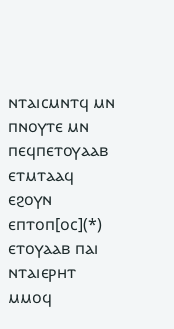ⲛⲧⲁⲓⲥⲙⲛⲧϥ ⲙⲛ ⲡⲛⲟⲩⲧⲉ ⲙⲛ ⲡⲉϥⲡⲉⲧⲟⲩⲁⲁⲃ ⲉⲧⲙⲧⲁⲁϥ ⲉϩⲟⲩⲛ ⲉⲡⲧⲟⲡ[ⲟⲥ](*)
ⲉⲧⲟⲩⲁⲁⲃ ⲡⲁⲓ ⲛⲧⲁⲓⲉⲣⲏⲧ ⲙⲙⲟϥ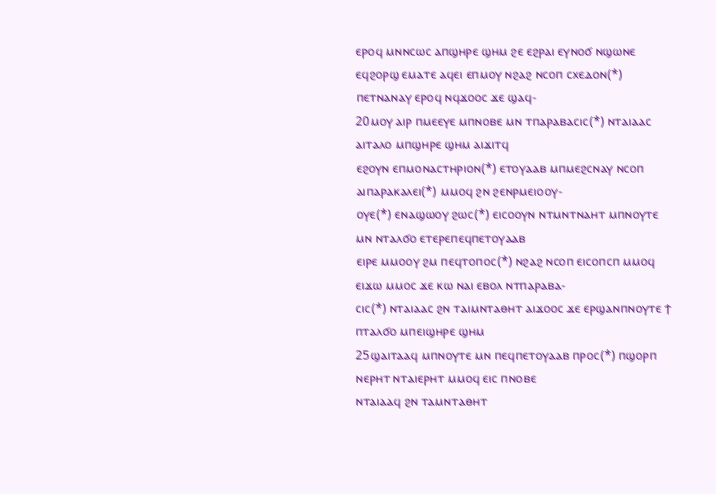ⲉⲣⲟϥ ⲙⲛⲛⲥⲱⲥ ⲁⲡϣⲏⲣⲉ ϣⲏⲙ ϩⲉ ⲉϩⲣⲁⲓ ⲉⲩⲛⲟϭ ⲛϣⲱⲛⲉ
ⲉϥϩⲟⲣϣ ⲉⲙⲁⲧⲉ ⲁϥⲉⲓ ⲉⲡⲙⲟⲩ ⲛϩⲁϩ ⲛⲥⲟⲡ ⲥⲭⲉⲇⲟⲛ(*) ⲡⲉⲧⲛⲁⲛⲁⲩ ⲉⲣⲟϥ ⲛϥϫⲟⲟⲥ ϫⲉ ϣⲁϥ-
20ⲙⲟⲩ ⲁⲓⲣ ⲡⲙⲉⲉⲩⲉ ⲙⲡⲛⲟⲃⲉ ⲙⲛ ⲧⲡⲁⲣⲁⲃⲁⲥⲓⲥ(*) ⲛⲧⲁⲓⲁⲁⲥ ⲁⲓⲧⲁⲗⲟ ⲙⲡϣⲏⲣⲉ ϣⲏⲙ ⲁⲓϫⲓⲧϥ
ⲉϩⲟⲩⲛ ⲉⲡⲙⲟⲛⲁⲥⲧⲏⲣⲓⲟⲛ(*) ⲉⲧⲟⲩⲁⲁⲃ ⲙⲡⲙⲉϩⲥⲛⲁⲩ ⲛⲥⲟⲡ ⲁⲓⲡⲁⲣⲁⲕⲁⲗⲉⲓ(*) ⲙⲙⲟϥ ϩⲛ ϩⲉⲛⲣⲙⲉⲓⲟⲟⲩ-
ⲟⲩⲉ(*) ⲉⲛⲁϣⲱⲟⲩ ϩⲱⲥ(*) ⲉⲓⲥⲟⲟⲩⲛ ⲛⲧⲙⲛⲧⲛⲁⲏⲧ ⲙⲡⲛⲟⲩⲧⲉ ⲙⲛ ⲛⲧⲁⲗϭⲟ ⲉⲧⲉⲣⲉⲡⲉϥⲡⲉⲧⲟⲩⲁⲁⲃ
ⲉⲓⲣⲉ ⲙⲙⲟⲟⲩ ϩⲙ ⲡⲉϥⲧⲟⲡⲟⲥ(*) ⲛϩⲁϩ ⲛⲥⲟⲡ ⲉⲓⲥⲟⲡⲥⲡ ⲙⲙⲟϥ ⲉⲓϫⲱ ⲙⲙⲟⲥ ϫⲉ ⲕⲱ ⲛⲁⲓ ⲉⲃⲟⲗ ⲛⲧⲡⲁⲣⲁⲃⲁ-
ⲥⲓⲥ(*) ⲛⲧⲁⲓⲁⲁⲥ ϩⲛ ⲧⲁⲓⲙⲛⲧⲁⲑⲏⲧ ⲁⲓϫⲟⲟⲥ ϫⲉ ⲉⲣϣⲁⲛⲡⲛⲟⲩⲧⲉ ϯ ⲡⲧⲁⲗϭⲟ ⲙⲡⲉⲓϣⲏⲣⲉ ϣⲏⲙ
25ϣⲁⲓⲧⲁⲁϥ ⲙⲡⲛⲟⲩⲧⲉ ⲙⲛ ⲡⲉϥⲡⲉⲧⲟⲩⲁⲁⲃ ⲡⲣⲟⲥ(*) ⲡϣⲟⲣⲡ ⲛⲉⲣⲏⲧ ⲛⲧⲁⲓⲉⲣⲏⲧ ⲙⲙⲟϥ ⲉⲓⲥ ⲡⲛⲟⲃⲉ
ⲛⲧⲁⲓⲁⲁϥ ϩⲛ ⲧⲁⲙⲛⲧⲁⲑⲏⲧ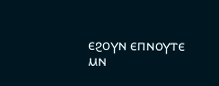ⲉϩⲟⲩⲛ ⲉⲡⲛⲟⲩⲧⲉ ⲙⲛ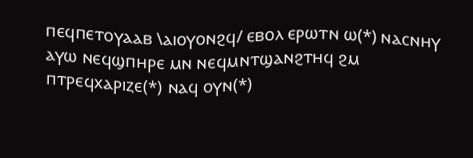ⲡⲉϥⲡⲉⲧⲟⲩⲁⲁⲃ \ⲁⲓⲟⲩⲟⲛϩϥ/ ⲉⲃⲟⲗ ⲉⲣⲱⲧⲛ ⲱ(*) ⲛⲁⲥⲛⲏⲩ
ⲁⲩⲱ ⲛⲉϥϣⲡⲏⲣⲉ ⲙⲛ ⲛⲉϥⲙⲛⲧϣⲁⲛϩⲧⲏϥ ϩⲙ ⲡⲧⲣⲉϥⲭⲁⲣⲓⲍⲉ(*) ⲛⲁϥ ⲟⲩⲛ(*)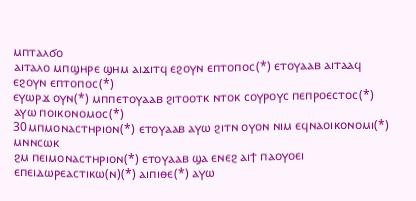ⲙⲡⲧⲁⲗϭⲟ
ⲁⲓⲧⲁⲗⲟ ⲙⲡϣⲏⲣⲉ ϣⲏⲙ ⲁⲓϫⲓⲧϥ ⲉϩⲟⲩⲛ ⲉⲡⲧⲟⲡⲟⲥ(*) ⲉⲧⲟⲩⲁⲁⲃ ⲁⲓⲧⲁⲁϥ ⲉϩⲟⲩⲛ ⲉⲡⲧⲟⲡⲟⲥ(*)
ⲉⲩⲱⲣϫ ⲟⲩⲛ(*) ⲙⲡⲡⲉⲧⲟⲩⲁⲁⲃ ϩⲓⲧⲟⲟⲧⲕ ⲛⲧⲟⲕ ⲥⲟⲩⲣⲟⲩⲥ ⲡⲉⲡⲣⲟⲉⲥⲧⲟⲥ(*) ⲁⲩⲱ ⲡⲟⲓⲕⲟⲛⲟⲙⲟⲥ(*)
30ⲙⲡⲙⲟⲛⲁⲥⲧⲏⲣⲓⲟⲛ(*) ⲉⲧⲟⲩⲁⲁⲃ ⲁⲩⲱ ϩⲓⲧⲛ ⲟⲩⲟⲛ ⲛⲓⲙ ⲉϥⲛⲁⲟⲓⲕⲟⲛⲟⲙⲓ(*) ⲙⲛⲛⲥⲱⲕ
ϩⲙ ⲡⲉⲓⲙⲟⲛⲁⲥⲧⲏⲣⲓⲟⲛ(*) ⲉⲧⲟⲩⲁⲁⲃ ϣⲁ ⲉⲛⲉϩ ⲁⲓϯ ⲡⲁⲟⲩⲟⲉⲓ ⲉⲡⲉⲓⲇⲱⲣⲉⲁⲥⲧⲓⲕⲱ(ⲛ)(*) ⲁⲓⲡⲓⲑⲉ(*) ⲁⲩⲱ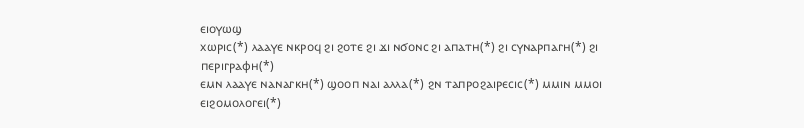ⲉⲓⲟⲩⲱϣ
ⲭⲱⲣⲓⲥ(*) ⲗⲁⲁⲩⲉ ⲛⲕⲣⲟϥ ϩⲓ ϩⲟⲧⲉ ϩⲓ ϫⲓ ⲛϭⲟⲛⲥ ϩⲓ ⲁⲡⲁⲧⲏ(*) ϩⲓ ⲥⲩⲛⲁⲣⲡⲁⲅⲏ(*) ϩⲓ ⲡⲉⲣⲓⲅⲣⲁⲫⲏ(*)
ⲉⲙⲛ ⲗⲁⲁⲩⲉ ⲛⲁⲛⲁⲅⲕⲏ(*) ϣⲟⲟⲡ ⲛⲁⲓ ⲁⲗⲗⲁ(*) ϩⲛ ⲧⲁⲡⲣⲟϩⲁⲓⲣⲉⲥⲓⲥ(*) ⲙⲙⲓⲛ ⲙⲙⲟⲓ ⲉⲓϩⲟⲙⲟⲗⲟⲅⲉⲓ(*)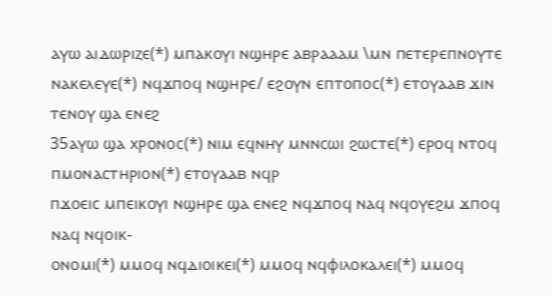ⲁⲩⲱ ⲁⲓⲇⲱⲣⲓⲍⲉ(*) ⲙⲡⲁⲕⲟⲩⲓ ⲛϣⲏⲣⲉ ⲁⲃⲣⲁⲁⲁⲙ \ⲙⲛ ⲡⲉⲧⲉⲣⲉⲡⲛⲟⲩⲧⲉ ⲛⲁⲕⲉⲗⲉⲩⲉ(*) ⲛϥϫⲡⲟϥ ⲛϣⲏⲣⲉ/ ⲉϩⲟⲩⲛ ⲉⲡⲧⲟⲡⲟⲥ(*) ⲉⲧⲟⲩⲁⲁⲃ ϫⲓⲛ ⲧⲉⲛⲟⲩ ϣⲁ ⲉⲛⲉϩ
35ⲁⲩⲱ ϣⲁ ⲭⲣⲟⲛⲟⲥ(*) ⲛⲓⲙ ⲉϥ̣ⲛⲏⲩ ⲙⲛⲛⲥⲱⲓ ϩⲱⲥⲧⲉ(*) ⲉⲣⲟϥ ⲛⲧⲟϥ ⲡⲙⲟⲛⲁⲥⲧⲏⲣⲓⲟⲛ(*) ⲉⲧⲟⲩⲁⲁⲃ ⲛϥⲣ
ⲡϫⲟⲉⲓⲥ ⲙⲡⲉⲓⲕⲟⲩⲓ ⲛϣⲏⲣⲉ ϣⲁ ⲉⲛⲉϩ ⲛϥϫⲡⲟϥ ⲛⲁϥ ⲛϥⲟⲩⲉϩⲙ ϫⲡⲟϥ ⲛⲁϥ ⲛϥⲟⲓⲕ-
ⲟⲛⲟⲙⲓ(*) ⲙⲙⲟϥ ⲛϥⲇⲓⲟⲓⲕⲉⲓ(*) ⲙⲙⲟϥ ⲛϥⲫⲓⲗⲟⲕⲁⲗⲉⲓ(*) ⲙⲙⲟϥ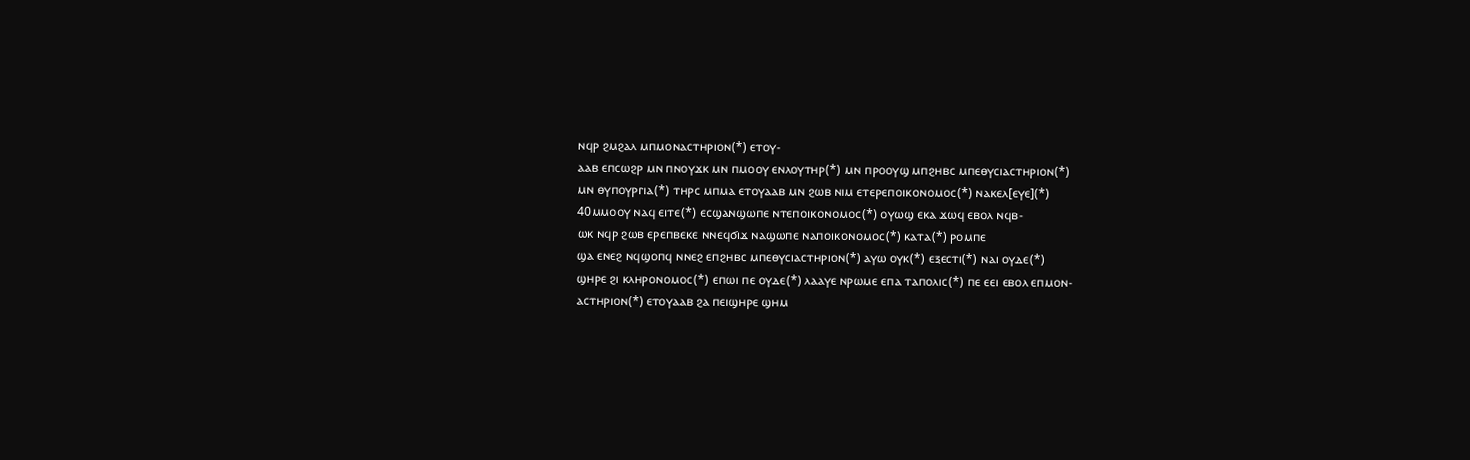ⲛϥⲣ ϩⲙϩⲁⲗ ⲙⲡⲙⲟⲛⲁⲥⲧⲏⲣⲓⲟⲛ(*) ⲉⲧⲟⲩ-
ⲁⲁⲃ ⲉⲡⲥⲱϩⲣ ⲙⲛ ⲡⲛⲟⲩϫⲕ ⲙⲛ ⲡⲙⲟⲟⲩ ⲉⲛⲗⲟⲩⲧⲏⲣ(*) ⲙⲛ ⲡⲣⲟⲟⲩϣ ⲙⲡϩⲏⲃⲥ ⲙⲡⲉⲑⲩⲥⲓⲁⲥⲧⲏⲣⲓⲟⲛ(*)
ⲙⲛ ⲑⲩⲡⲟⲩⲣⲅⲓⲁ(*) ⲧⲏⲣⲥ ⲙⲡⲙⲁ ⲉⲧⲟⲩⲁⲁⲃ ⲙⲛ ϩⲱⲃ ⲛⲓⲙ ⲉⲧⲉⲣⲉⲡⲟⲓⲕⲟⲛⲟⲙⲟⲥ(*) ⲛⲁⲕⲉⲗ[ⲉⲩⲉ](*)
40ⲙⲙⲟⲟⲩ ⲛⲁϥ ⲉⲓⲧⲉ(*) ⲉⲥϣⲁⲛϣⲱⲡⲉ ⲛⲧⲉⲡⲟⲓⲕⲟⲛⲟⲙⲟⲥ(*) ⲟⲩⲱϣ ⲉⲕⲁ ϫⲱϥ ⲉⲃⲟⲗ ⲛϥⲃ-
ⲱⲕ ⲛϥⲣ ϩⲱⲃ ⲉⲣⲉⲡⲃⲉⲕⲉ ⲛⲛⲉϥϭⲓϫ ⲛⲁϣⲱⲡⲉ ⲛⲁⲡⲟⲓⲕⲟⲛⲟⲙⲟⲥ(*) ⲕⲁⲧⲁ(*) ⲣⲟⲙⲡⲉ
ϣⲁ ⲉⲛⲉϩ ⲛϥϣⲟⲡϥ ⲛⲛⲉϩ ⲉⲡϩⲏⲃⲥ ⲙⲡⲉⲑⲩⲥⲓⲁⲥⲧⲏⲣⲓⲟⲛ(*) ⲁⲩⲱ ⲟⲩⲕ(*) ⲉⲝⲉⲥⲧⲓ(*) ⲛⲁⲓ ⲟⲩⲇⲉ(*)
ϣⲏⲣⲉ ϩⲓ ⲕⲗⲏⲣⲟⲛⲟⲙⲟⲥ(*) ⲉⲡⲱⲓ ⲡⲉ ⲟⲩⲇⲉ(*) ⲗⲁⲁⲩⲉ ⲛⲣⲱⲙⲉ ⲉⲡⲁ ⲧⲁⲡⲟⲗⲓⲥ(*) ⲡⲉ ⲉⲉⲓ ⲉⲃⲟⲗ ⲉⲡⲙⲟⲛ-
ⲁⲥⲧⲏⲣⲓⲟⲛ(*) ⲉⲧⲟⲩⲁⲁⲃ ϩⲁ ⲡⲉⲓϣⲏⲣⲉ ϣⲏⲙ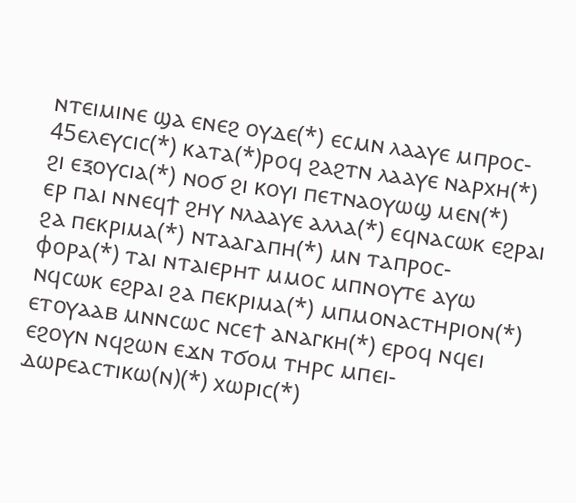ⲛⲧⲉⲓⲙⲓⲛⲉ ϣⲁ ⲉⲛⲉϩ ⲟⲩⲇⲉ(*) ⲉⲥⲙⲛ ⲗⲁⲁⲩⲉ ⲙⲡⲣⲟⲥ-
45ⲉⲗⲉⲩⲥⲓⲥ(*) ⲕⲁⲧⲁ(*)ⲣⲟϥ ϩⲁϩⲧⲛ ⲗⲁⲁⲩⲉ ⲛⲁⲣⲭⲏ(*) ϩⲓ ⲉⲝⲟⲩⲥⲓⲁ(*) ⲛⲟϭ ϩⲓ ⲕⲟⲩⲓ ⲡⲉⲧⲛⲁⲟⲩⲱϣ ⲙⲉⲛ(*)
ⲉⲣ ⲡⲁⲓ ⲛⲛⲉϥϯ ϩⲏⲩ ⲛⲗⲁⲁⲩⲉ ⲁⲗⲗⲁ(*) ⲉϥⲛⲁⲥⲱⲕ ⲉϩⲣⲁⲓ ϩⲁ ⲡⲉⲕⲣⲓⲙⲁ(*) ⲛⲧⲁⲁⲅⲁⲡⲏ(*) ⲙⲛ ⲧⲁⲡⲣⲟⲥ-
ⲫⲟⲣⲁ(*) ⲧⲁⲓ ⲛⲧⲁⲓⲉⲣⲏⲧ ⲙⲙⲟⲥ ⲙⲡⲛⲟⲩⲧⲉ ⲁⲩⲱ ⲛϥⲥⲱⲕ ⲉϩⲣⲁⲓ ϩⲁ ⲡⲉⲕⲣⲓⲙⲁ(*) ⲙⲡⲙⲟⲛⲁⲥⲧⲏⲣⲓⲟⲛ(*)
ⲉⲧⲟⲩⲁⲁⲃ ⲙⲛⲛⲥⲱⲥ ⲛⲥⲉϯ ⲁⲛⲁⲅⲕⲏ(*) ⲉⲣⲟϥ ⲛϥⲉⲓ ⲉϩⲟⲩⲛ ⲛϥϩⲱⲛ ⲉϫⲛ ⲧϭⲟⲙ ⲧⲏⲣⲥ ⲙⲡⲉⲓ-
ⲇⲱⲣⲉⲁⲥⲧⲓⲕⲱ(ⲛ)(*) ⲭⲱⲣⲓⲥ(*)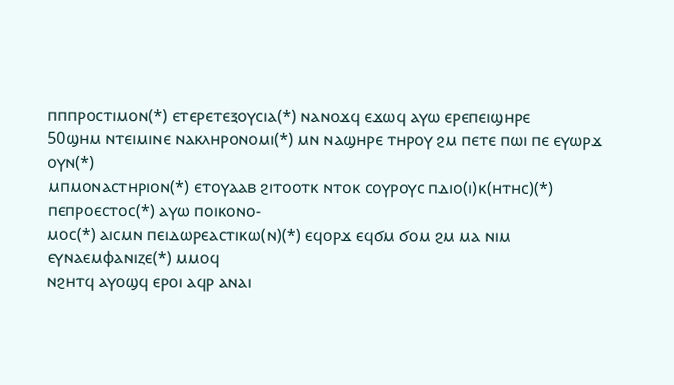ⲡⲡⲡⲣⲟⲥⲧⲓⲙⲟⲛ(*) ⲉⲧⲉⲣⲉⲧⲉⲝⲟⲩⲥⲓⲁ(*) ⲛⲁⲛⲟϫϥ ⲉϫⲱϥ ⲁⲩⲱ ⲉⲣⲉⲡⲉⲓϣⲏⲣⲉ
50ϣⲏⲙ ⲛⲧⲉⲓⲙⲓⲛⲉ ⲛⲁⲕⲗⲏⲣⲟⲛⲟⲙⲓ(*) ⲙⲛ ⲛⲁϣⲏⲣⲉ ⲧⲏⲣⲟⲩ ϩⲙ ⲡⲉⲧⲉ ⲡⲱⲓ ⲡⲉ ⲉⲩⲱⲣϫ ⲟⲩⲛ(*)
ⲙⲡⲙⲟⲛⲁⲥⲧⲏⲣⲓⲟⲛ(*) ⲉⲧⲟⲩⲁⲁⲃ ϩⲓⲧⲟⲟⲧⲕ ⲛⲧⲟⲕ ⲥⲟⲩⲣⲟⲩⲥ ⲡⲇⲓⲟ(ⲓ)ⲕ(ⲏⲧⲏⲥ)(*) ⲡⲉⲡⲣⲟⲉⲥⲧⲟⲥ(*) ⲁⲩⲱ ⲡⲟⲓⲕⲟⲛⲟ-
ⲙⲟⲥ(*) ⲁⲓⲥⲙⲛ ⲡⲉⲓⲇⲱⲣⲉⲁⲥⲧⲓⲕⲱ(ⲛ)(*) ⲉϥⲟⲣϫ ⲉϥϭⲙ ϭⲟⲙ ϩⲙ ⲙⲁ ⲛⲓⲙ ⲉⲩⲛⲁⲉⲙⲫⲁⲛⲓⲍⲉ(*) ⲙⲙⲟϥ
ⲛϩⲏⲧϥ ⲁⲩⲟϣϥ ⲉⲣⲟⲓ ⲁϥⲣ ⲁⲛⲁⲓ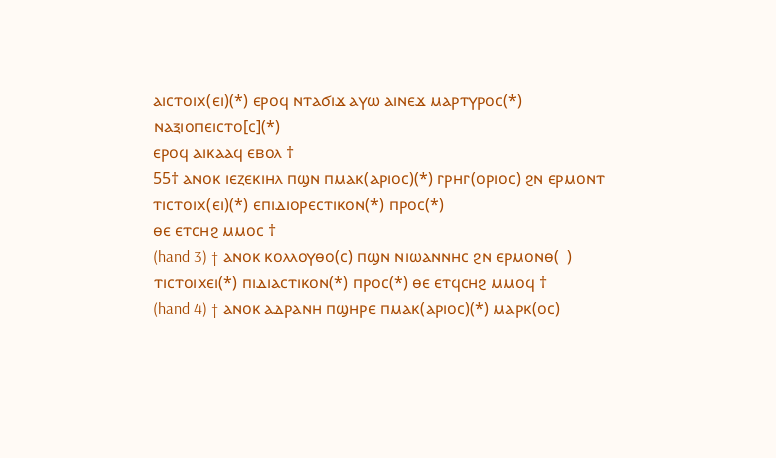ⲁⲓⲥⲧⲟⲓⲭ(ⲉⲓ)(*) ⲉⲣⲟϥ ⲛⲧⲁϭⲓϫ ⲁⲩⲱ ⲁⲓⲛⲉϫ ⲙⲁⲣⲧⲩⲣⲟⲥ(*) ⲛⲁⲝⲓⲟⲡⲉⲓⲥⲧⲟ[ⲥ](*)
ⲉⲣⲟϥ ⲁⲓⲕⲁⲁϥ ⲉⲃⲟⲗ †
55† ⲁⲛⲟⲕ ⲓⲉⲍⲉⲕⲓⲏⲗ ⲡϣⲛ ⲡⲙⲁⲕ(ⲁⲣⲓⲟⲥ)(*) ⲅⲣⲏⲅ(ⲟⲣⲓⲟⲥ) ϩⲛ ⲉⲣⲙⲟⲛⲧ ⲧⲓⲥⲧⲟⲓⲭ(ⲉⲓ)(*) ⲉⲡⲓⲇⲓⲟⲣⲉⲥⲧⲓⲕⲟⲛ(*) ⲡⲣⲟⲥ(*)
ⲑⲉ ⲉⲧⲥⲏϩ ⲙⲙⲟⲥ †
(hand 3) † ⲁⲛⲟⲕ ⲕⲟⲗⲗⲟⲩⲑⲟ(ⲥ) ⲡϣⲛ ⲛⲓⲱⲁⲛⲛⲏⲥ ϩⲛ ⲉⲣⲙⲟⲛⲑ(  ) ⲧⲓⲥⲧⲟⲓⲭⲉⲓ(*) ⲡⲓⲇⲓⲁⲥⲧⲓⲕⲟⲛ(*) ⲡⲣⲟⲥ(*) ⲑⲉ ⲉⲧϥⲥⲏϩ ⲙⲙⲟϥ †
(hand 4) † ⲁⲛⲟⲕ ⲁⲇⲣⲁⲛⲏ ⲡϣⲏⲣⲉ ⲡⲙⲁⲕ(ⲁⲣⲓⲟⲥ)(*) ⲙⲁⲣⲕ(ⲟⲥ)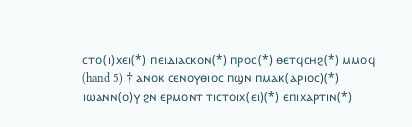ⲥⲧⲟ(ⲓ)ⲭⲉⲓ(*) ⲡⲉⲓⲇⲓⲁⲥⲕⲟⲛ(*) ⲡⲣⲟⲥ(*) ⲑⲉⲧϥⲥⲏϩ(*) ⲙⲙⲟϥ
(hand 5) † ⲁⲛⲟⲕ ⲥⲉⲛⲟⲩⲑⲓⲟⲥ ⲡϣⲛ ⲡⲙⲁⲕ(ⲁⲣⲓⲟⲥ)(*) ⲓⲱⲁⲛⲛ(ⲟ)ⲩ ϩⲛ ⲉⲣⲙⲟⲛⲧ ⲧⲓⲥⲧⲟⲓⲭ(ⲉⲓ)(*) ⲉⲡⲓⲭⲁⲣⲧⲓⲛ(*)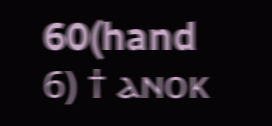60(hand 6) † ⲁⲛⲟⲕ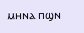ⲙⲏⲛⲁ ⲡϣⲛ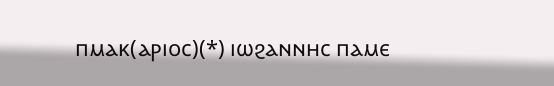ⲡⲙⲁⲕ(ⲁⲣⲓⲟⲥ)(*) ⲓⲱϩⲁⲛⲛⲏⲥ ⲡⲁⲙⲉ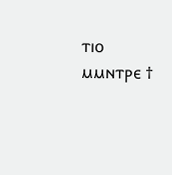ⲧⲓⲟ ⲙⲙⲛⲧⲣⲉ †